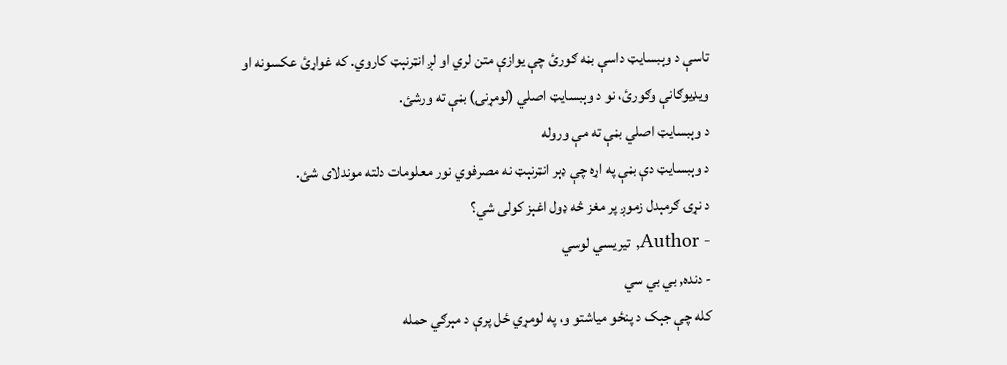تاسې د وېبسایټ داسې بڼه ګورئ چې یوازې متن لري او لږ انټرنېټ کاروي. که غواړئ عکسونه او ویډیوګانې وګورئ، نو د وېبسایټ اصلي (لومړنۍ) بڼې ته ورشئ.
د وېبسایټ اصلي بڼې ته مې وروله
د وېبسایټ دې بڼې په اړه چې ډېر انټرنېټ نه مصرفوي نور معلومات دلته موندلای شئ.
د نړۍ ګرمېدل زموږ پر مغز څه ډول اغېز کولی شي؟
- Author, تیریسي لوسي
- دنده, بي بي سي
کله چې جېک د پنځو میاشتو و، په لومړي ځل پرې د مېرګي حمله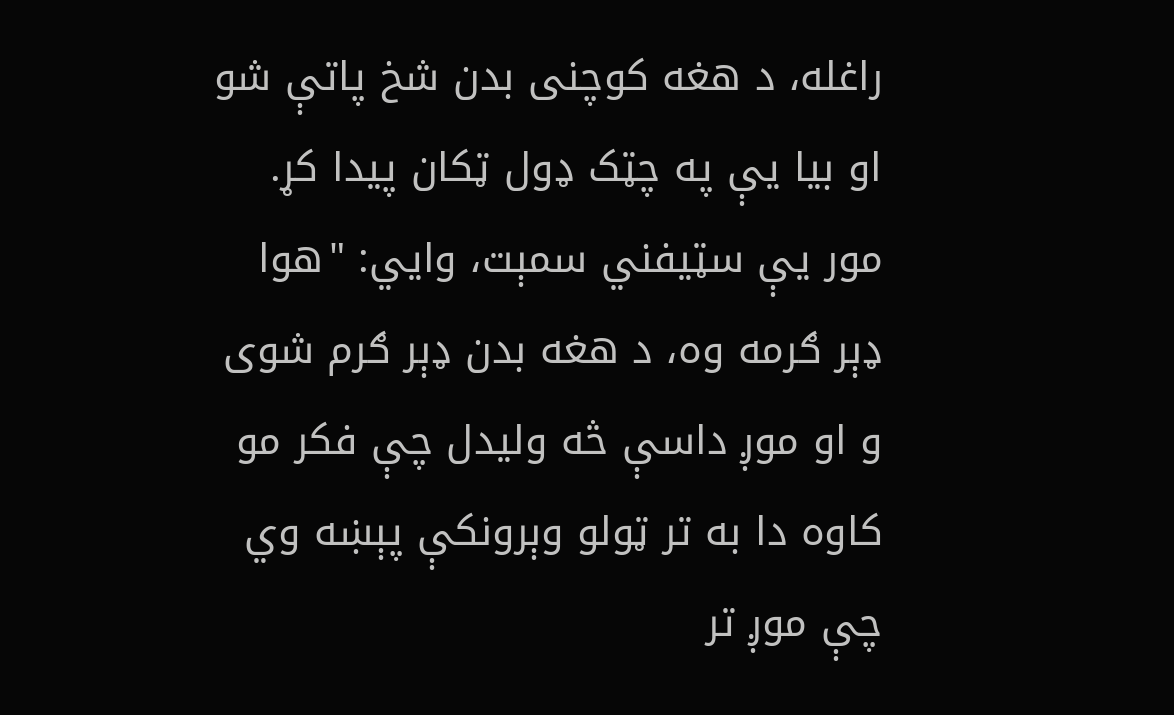راغله، د هغه کوچنی بدن شخ پاتې شو او بیا یې په چټک ډول ټکان پیدا کړ. مور یې سټیفني سمېت، وایي: "هوا ډېر ګرمه وه، د هغه بدن ډېر ګرم شوی و او موږ داسې څه ولیدل چې فکر مو کاوه دا به تر ټولو وېرونکې پېښه وي چې موږ تر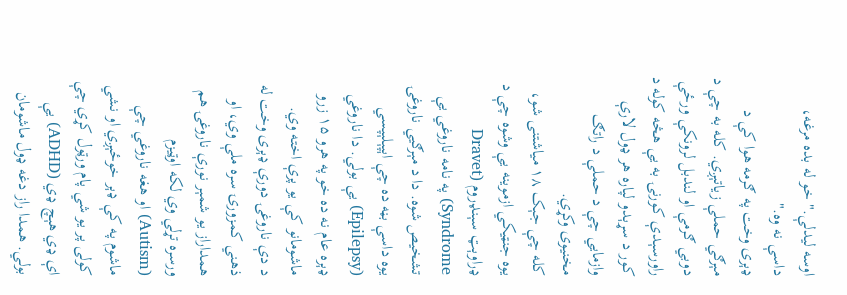اوسه لیدلې." خو له بده مرغه، داسې نه وه."
ډېری وخت په ګرمه هوا کې د مېرګي حملې زیاتېږي. کله به چې د دوبي ګرمې او لندبل لرونکې ورځې راورسېدې کورنۍ به یې هڅه کوله د کور د سړېدو لپاره هر ډول لارې وازمايي چې د حملې د راتګ مخنیوی وکړي.
کله چې جېک ۱۸ میاشتنی شو، یوه جنټیکي ازموینه یې وشوه چې د ډراوېټ سېنډروم (Dravet Syndrome) په نامه ناروغي یې تشخیص شوه. دا د مېرګیي ناروغۍ یوه داسې بڼه ده چې اېپېلېپسي (Epilepsy) یې بولي. دا ناروغي ډېره عام نه ده خو په هرو ۱۵ زرو ماشومانو کې یو پرې اخته وي.
د دې ناروغۍ دورې ډېری وخت له ذهني کمزورۍ سره ملې وي، او همداراز یو شمېر نورې ناروغۍ هم ورسره تړلي وي لکه اوټیزم (Autism) او هغه ناروغي چې ماشوم په کې ډېر خوځېږي او نشي کولی پر یو شي پام ورټول کړي چې اې ډي هېچ ډي (ADHD) یې بولي. همدا راز دغه ډول ماشومان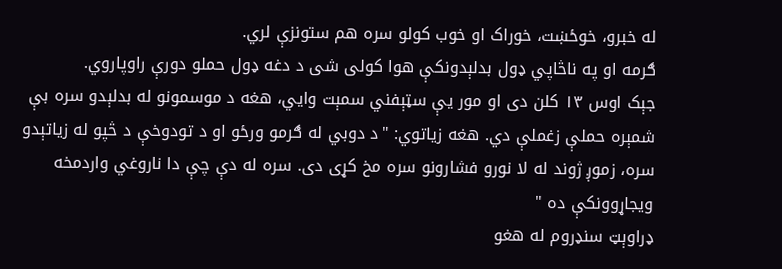له خبرو، خوځښت، خوراک او خوب کولو سره هم ستونزې لري.
ګرمه او په ناڅاپي ډول بدلېدونکې هوا کولی شی د دغه ډول حملو دورې راوپاروي.
جېک اوس ۱۳ کلن دی او مور یې سټېفني سمېت وايي، هغه د موسمونو له بدلېدو سره بې شمېره حملې زغملې دي. هغه زیاتوي: "د دوبي له ګرمو ورځو او د تودوخې د څپو له زیاتېدو سره، زموږ ژوند له لا نورو فشارونو سره مخ کړی دی. سره له دې چې دا ناروغي واردمخه ویجاړوونکې ده "
ډراوېټ سنډروم له هغو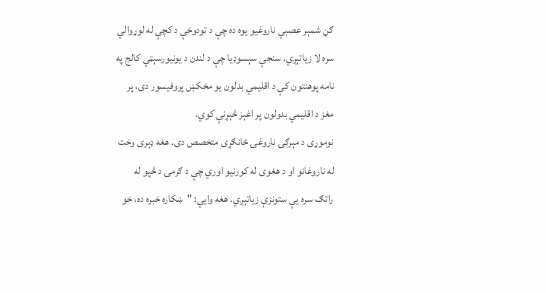ګڼ شمېر عصبي ناروغیو یوه ده چې د تودوخې د کچې له لوړوالي سره لا زیاتېږي. سنجې سېسوډیا چې د لندن د یونیورسېټي کالج په نامه پوهنتون کې د اقلیمي بدلون یو مخکښ پروفیسور دی، پر مغز د اقلیمي بدولون پر اغېز څېړنې کوي.
نوموړی د مېرګۍ ناروغۍ ځانګړی متخصص دی. هغه ډېری وخت له ناروغانو او د هغوی له کورنیو اوري چې د ګرمۍ د څپو له راتګ سره یې ستونزې زیاتېږي. هغه وايي: "ښکاره خبره ده، خو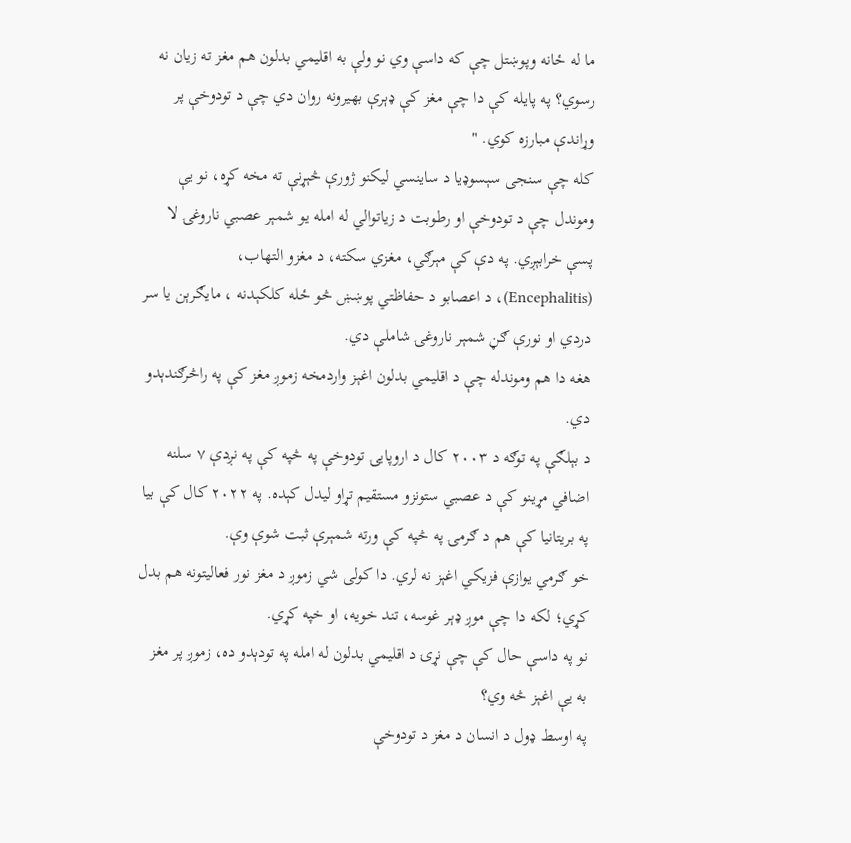ما له ځانه وپوښتل چې که داسې وي نو ولې به اقلیمي بدلون هم مغز ته زیان نه رسوي؟ په پایله کې دا چې مغز کې ډېرې بهیرونه روان دي چې د تودوخې پر وړاندې مبارزه کوي. "
کله چې سنجی سېسوډیا د ساینسي لیکنو ژورې څېړنې ته مخه کړه، نو یې وموندل چې د تودوخې او رطوبت د زیاتوالي له امله یو شمېر عصبي ناروغۍ لا پسې خرابېږي. په دې کې مېرګي، مغزي سکته، د مغزو التهاب، (Encephalitis)، د اعصابو د حفاظتي پوښښ څو ځله کلکېدنه ، مایګرېن یا سر دردي او نورې ګڼ شمېر ناروغۍ شاملې دي.
هغه دا هم وموندله چې د اقلیمي بدلون اغېز واردمخه زموږ مغز کې په راڅرګندېدو دي.
د بېلګې په توګه د ۲۰۰۳ کال د اروپايۍ تودوخې په څپه کې په نږدې ۷ سلنه اضافي مړینو کې د عصبي ستونزو مستقیم تړاو لیدل کېده. په ۲۰۲۲ کال کې بیا په بریتانیا کې هم د ګرمۍ په څپه کې ورته شمېرې ثبت شوې وې.
خو ګرمي یوازې فزیکي اغېز نه لري. دا کولی شي زموږ د مغز نور فعالیتونه هم بدل کړي؛ لکه دا چې موږ ډېر غوسه، تند خویه، او خپه کړي.
نو په داسې حال کې چې نړۍ د اقلیمي بدلون له امله په تودېدو ده، زموږ پر مغز به یې اغېز څه وي؟
په اوسط ډول د انسان د مغز د تودوخې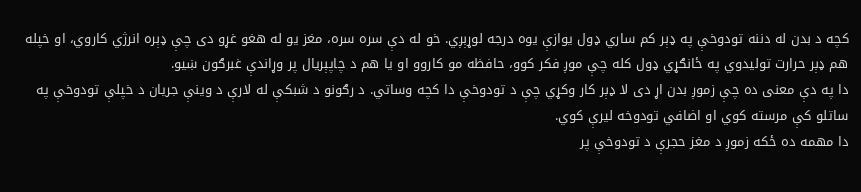کچه د بدن له دننه تودوخې په ډېر کم ساري ډول یوازې یوه درجه لوړېږي. خو له دې سره سره، مغز یو له هغو غړو دی چې ډېره انرژي کاروي، او خپله هم ډېر حرارت تولیدوي په ځانګړي ډول کله چې موږ فکر کوو، حافظه مو کاروو او یا هم د چاپېریال پر وړاندې غبرګون ښیو.
دا په دې معنی ده چې زموږ بدن اړ دی لا ډېر کار وکړي چې د تودوخې دا کچه وساتي. د رګونو د شبکې له لارې د وینې جریان د خپلې تودوخې په ساتلو کې مرسته کوي او اضافي تودوخه لیرې کوي.
دا مهمه ده ځکه زموږ د مغز حجرې د تودوخې پر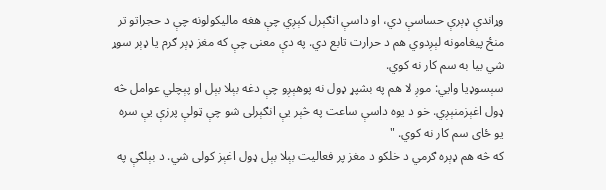وړاندې ډېرې حساسې دي، او داسې انګېرل کېږي چې هغه مالیکولونه چې د حجراتو تر منځ پیغامونه لېږدوي هم د حرارت تابع دي. په دې معنی چې که مغز ډېر ګرم یا ډېر سوړ شي بیا به سم کار نه کوي.
سېسوډیا وایي: موږ لا هم په بشپړ ډول نه پوهېږو چې دغه بېلا بېل او پېچلي عوامل څه ډول اغېزمنېږي. خو د یوه داسې ساعت په څېر یې انګېرلی شو چې ټولې پرزې يې سره یو ځای سم کار نه کوي. "
که څه هم ډېره ګرمي د خلکو د مغز پر فعالیت بېلا بېل ډول اغېز کولی شي. د بېلګې په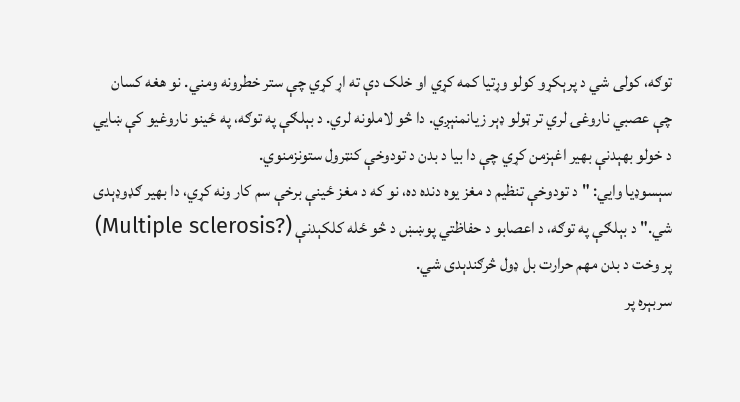توګه، کولی شي د پرېکړو کولو وړتیا کمه کړي او خلک دې ته اړ کړي چې ستر خطرونه ومني. نو هغه کسان چې عصبي ناروغۍ لري تر ټولو ډېر زیانمنېږي. دا څو لاملونه لري. د بېلګې په توګه، په ځینو ناروغیو کې ښايي د خولو بهېدنې بهیر اغېزمن کړي چې دا بیا د بدن د تودوخې کنټرول ستونزمنوي.
سېسوډیا وايي: "د تودوخې تنظیم د مغز یوه دنده ده، نو که د مغز ځینې برخې سم کار ونه کړي، دا بهیر ګډوډېدی شي." د بېلګې په توګه، د اعصابو د حفاظتي پوښښ د څو ځله کلکېدنې (?Multiple sclerosis) پر وخت د بدن مهم حرارت بل ډول څرګندېدی شي.
سربېره پر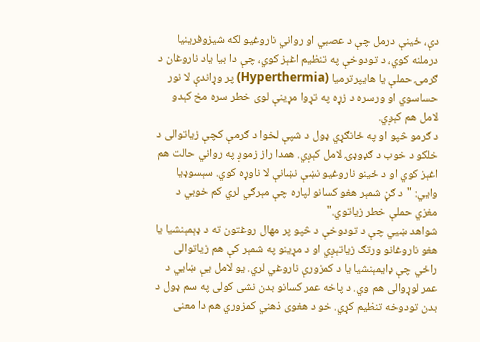دې، ځینې درمل چې د عصبي او رواني ناروغیو لکه شیزوفرینیا درملنه کوي، د تودوخې په تنظیم اغېز کوي، چې دا بیا یاد ناروغان د ګرمۍ حملې یا هایپرترمیا (Hyperthermia) پر وړاندې لا نور حساسوي او ورسره د زړه په تړوا مړینې لوی خطر سره مخ کېدو لامل هم کېږي.
د ګرمو څپو او په ځانګړي ډول د شپې لخوا د ګرمې کچې زیاتوالی د خلکو د خوب د ګډوډۍ لامل کېږي. همدا راز زموږ په رواني حالت هم اغېز کوي او د ځینو ناروغیو نښې نښانې لا ناوړه کوي. سېسوډیا وايي: "د ګڼ شمېر هغو کسانو لپاره چې مېرګي لري کم خوبي د مغزي حملې خطر زیاتوي."
شواهد ښيي چې د تودوخې د څپو پر مهال روغتون ته د ډېمېنشیا یا هغو ناروغانو ورتګ زیاتېږي او د مړینو په شمېر کې هم زیاتوالی راځي چې ډایمېنشیا یا د کمزورې ناروغي لري. یو لامل یې ښايي د عمر لوړوالی هم وي. د پاخه عمر کسانو بدن نشی کولی په سم ډول د بدن تودوخه تنظیم کړي. خو د هغوی ذهني کمزوري هم دا معنی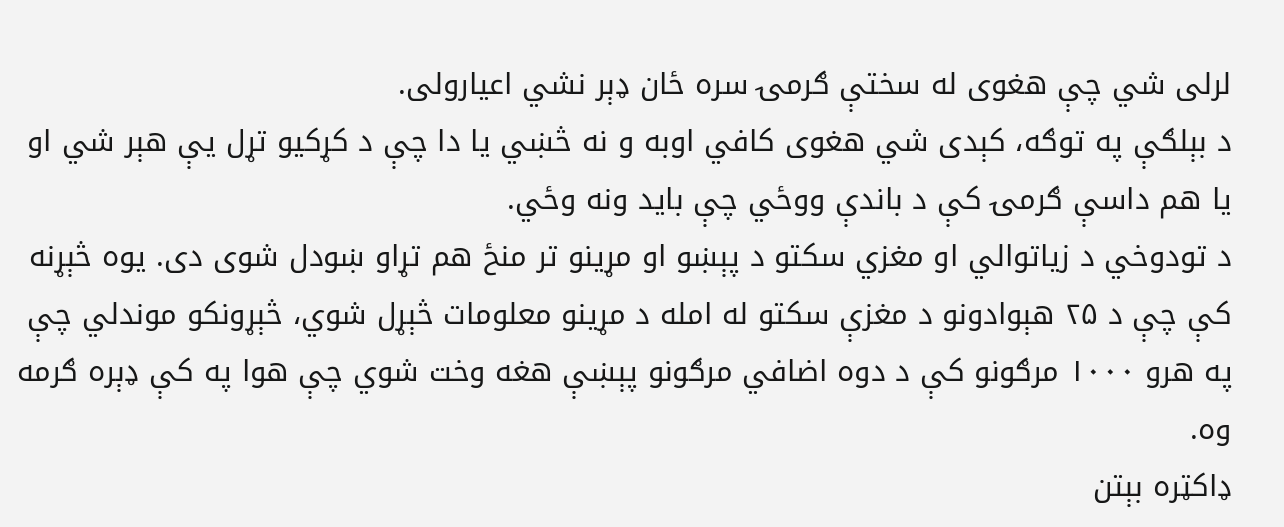لرلی شي چې هغوی له سختې ګرمۍ سره ځان ډېر نشي اعیارولی.
د بېلګې په توګه، کېدی شي هغوی کافي اوبه و نه څښي یا دا چې د کړکیو تړل یې هېر شي او یا هم داسې ګرمۍ کې د باندې ووځي چې باید ونه وځي.
د تودوخي د زیاتوالي او مغزي سکتو د پېښو او مړینو تر منځ هم تړاو ښودل شوی دی. یوه څېړنه کې چې د ۲۵ هېوادونو د مغزې سکتو له امله د مړینو معلومات څېړل شوي، څېړونکو موندلي چې په هرو ۱۰۰۰ مرګونو کې د دوه اضافي مرګونو پېښې هغه وخت شوي چې هوا په کې ډېره ګرمه وه.
ډاکټره بېتن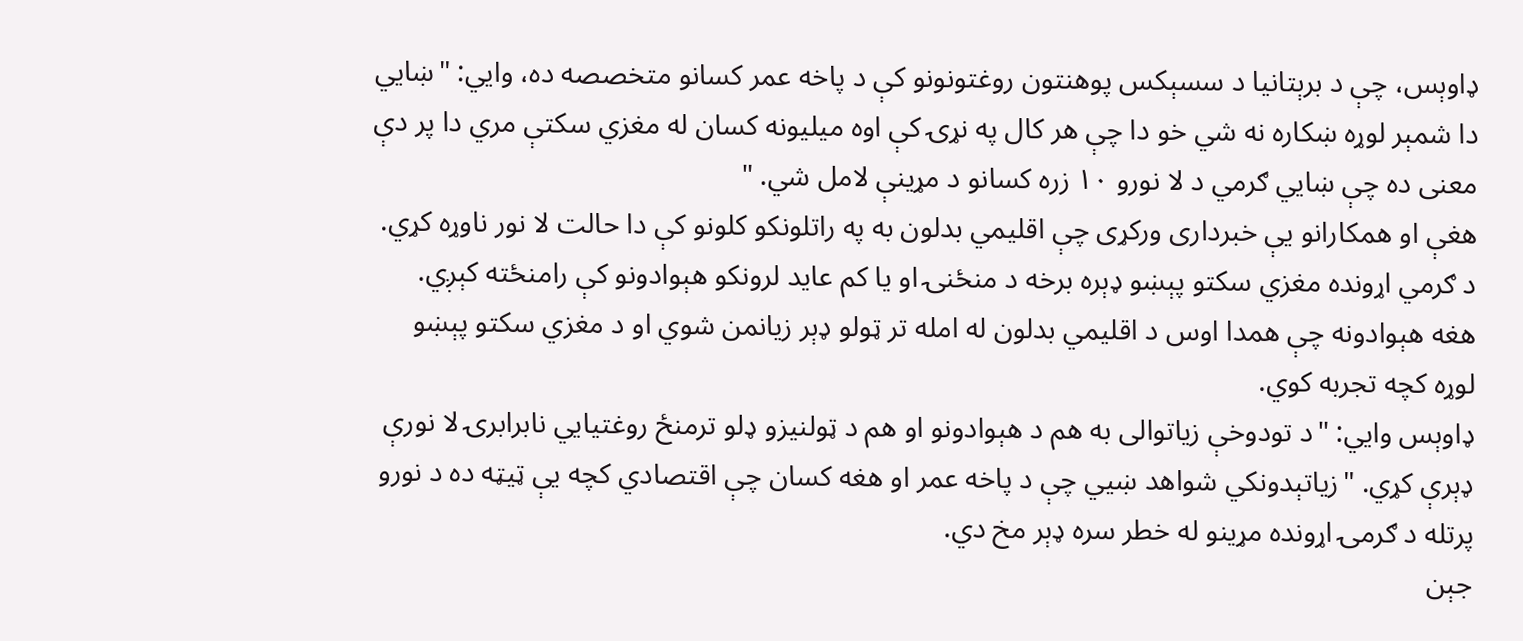ډاوېس، چې د برېتانیا د سسېکس پوهنتون روغتونونو کې د پاخه عمر کسانو متخصصه ده، وايي: "ښايي دا شمېر لوړه ښکاره نه شي خو دا چې هر کال په نړۍ کې اوه میلیونه کسان له مغزي سکتې مري دا پر دې معنی ده چې ښايي ګرمي د لا نورو ۱۰ زره کسانو د مړینې لامل شي. "
هغې او همکارانو یې خبرداری ورکړی چې اقلیمي بدلون به په راتلونکو کلونو کې دا حالت لا نور ناوړه کړي.
د ګرمي اړونده مغزي سکتو پېښو ډېره برخه د منځنۍ او یا کم عاید لرونکو هېوادونو کې رامنځته کېږي. هغه هېوادونه چې همدا اوس د اقلیمي بدلون له امله تر ټولو ډېر زیانمن شوي او د مغزي سکتو پېښو لوړه کچه تجربه کوي.
ډاوېس وايي: "د تودوخې زیاتوالی به هم د هېوادونو او هم د ټولنیزو ډلو ترمنځ روغتیايي نابرابرۍ لا نورې ډېرې کړي. "زیاتېدونکي شواهد ښيي چې د پاخه عمر او هغه کسان چې اقتصادي کچه یې ټيټه ده د نورو پرتله د ګرمۍ اړونده مړینو له خطر سره ډېر مخ دي.
جېن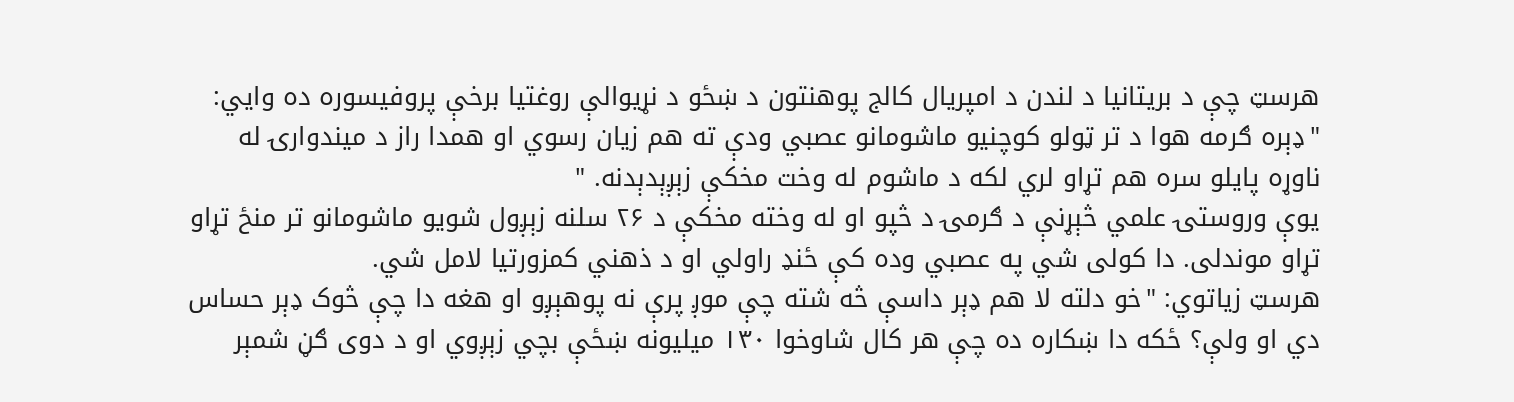هرسټ چې د بریتانیا د لندن د امپریال کالج پوهنتون د ښځو د نړیوالې روغتیا برخې پروفیسوره ده وايي: "ډېره ګرمه هوا د تر ټولو کوچنیو ماشومانو عصبي ودې ته هم زیان رسوي او همدا راز د میندوارۍ له ناوړه پایلو سره هم تړاو لري لکه د ماشوم له وخت مخکې زېږېدېدنه. "
یوې وروستۍ علمي څېړنې د ګرمۍ د څپو او له وخته مخکې د ۲۶ سلنه زېږول شویو ماشومانو تر منځ تړاو تړاو موندلی. دا کولی شي په عصبي وده کې ځنډ راولي او د ذهني کمزورتیا لامل شي.
هرسټ زیاتوي: "خو دلته لا هم ډېر داسې څه شته چې موږ پرې نه پوهېږو او هغه دا چې څوک ډېر حساس دي او ولې؟ ځکه دا ښکاره ده چې هر کال شاوخوا ۱۳۰ میلیونه ښځې بچي زېږوي او د دوی ګڼ شمېر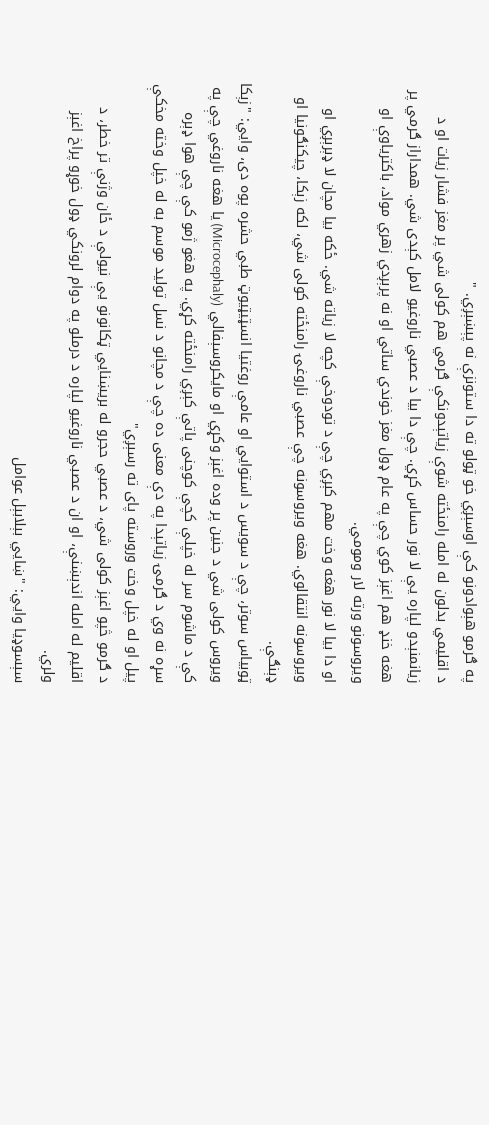په ګرمو هېوادونو کې اوسېږي خو ټولو ته دا ستونزې نه پېښېږي. "
د اقلیمي بدلون له امله رامنځته شوې زیاتېدونکې ګرمي هم کولی شي پر مغز فشار زیات او د زیانمنېدو لپاره یې لا نور حساس کړي. چې دا بیا د عصبي ناروغیو لامل کېدی شي. همداراز ګرمي پر هغه خنډ هم اغېز کوي چې په عام ډول مغز خوندي ساتي او نه پرېږدي زهري مواد، باکتریاوې او ویروسونو ورته لار ومومي.
او دا بیا لا نور هغه وخت مهم کېږي چې د تودوخې کچه لا زیاته شي. ځکه بیا مچان لا ډېرېږي او ویروسونه انتقالوي. هغه ویروسونه چې عصبي ناروغۍ رامنځته کولی شي، لکه زېکا، چیکنګونیا او ډېنګې.
ټوبیاس سوتر، چې د سویس د استوایي او عامې روغتیا انسټیټیوټ طبي حشره پوه دی، وايي: "زېکا ویروس کولی شي د جنین پر وده اغېز وکړي او مایکروسېفالي (Microcephaly) یا هغه ناروغي چې په کې د ماشوم سر له خپلې کچې کوچنی پاتې کېږي رامنځته کړي. په هغو ژمو کې چې هوا ډېره سړه نه وي د ګرمۍ زیاتېدا په دې معنی ده چې د مچانو د نسل تولید موسم به له خپل وخته مخکې پیل او له خپل وخت وروسته پای ته رسېږي"
د ګرمو څپو اغېز کولی شي، د عصبي حجرو له بریښنایي ټکانونو یې نیولې د ځان وژنې تر خطر، د اقلیم له امله اندېښنې، او ان د عصبي ناروغیو لپاره د درملو په دوام لرونکي ډول خوړو پراخ اغېز ولري.
سېسوډیا وايي: "ښايي بېلابېل عوامل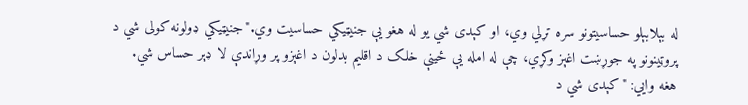له بېلابېلو حساسیتونو سره تړلي وي، او کېدی شي یو له هغو یې جنیټیکي حساسیت وي."جنیټیکي ډولونه کولی شي د پروټینونو په جوړښت اغېز وکړي، چې له امله یې ځینې خلک د اقلیم بدلون د اغېزو پر وړاندې لا ډېر حساس شي.
هغه وايي: "کېدی شي د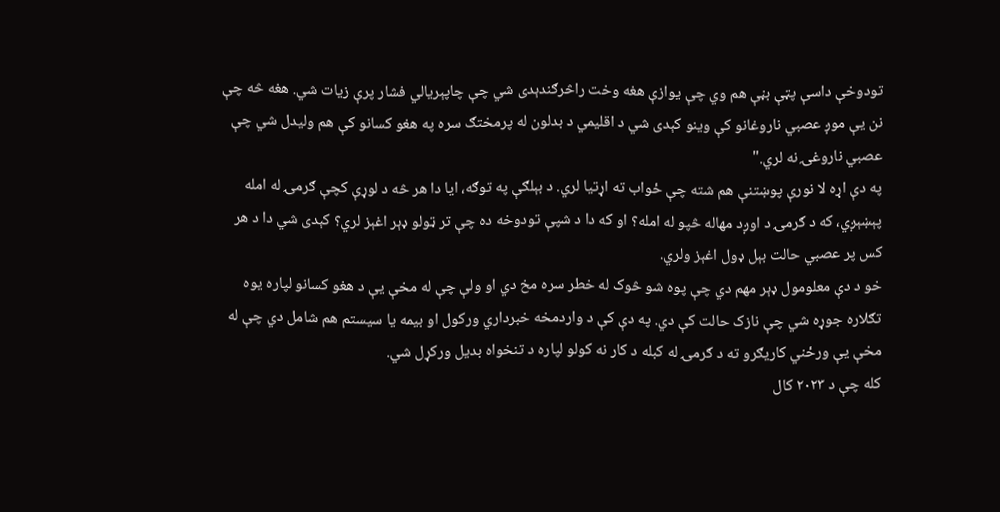تودوخې داسې پټې بڼې هم وي چې یوازې هغه وخت راڅرګندېدی شي چې چاپېریالي فشار پرې زیات شي. هغه څه چې نن یې موږ عصبي ناروغانو کې وینو کېدی شي د اقلیمي د بدلون له پرمختګ سره په هغو کسانو کې هم ولیدل شي چې عصبي ناروغۍ نه لري."
په دې اړه لا نورې پوښتنې هم شته چې ځواب ته اړتیا لري. د بېلګې په توګه، ایا دا هر څه د لوړې کچې ګرمۍ له امله پېښېږي، که د ګرمۍ د اوږد مهاله څپو له امله؟ او که دا د شپې تودوخه ده چې تر ټولو ډېر اغېز لري؟ کېدی شي دا د هر کس پر عصبي حالت بېل ډول اغېز ولري.
خو د دې معلومول ډېر مهم دي چې پوه شو څوک له خطر سره مخ دي او ولې چې له مخې یې د هغو کسانو لپاره یوه تګلاره جوړه شي چې نازک حالت کې دي. په دې کې د واردمخه خبرداري ورکول او بیمه یا سیستم هم شامل دي چې له مخې یې ورځني کاریګرو ته د ګرمۍ له کبله د کار نه کولو لپاره د تنخواه بدیل ورکړل شي.
کله چې د ۲۰۲۳ کال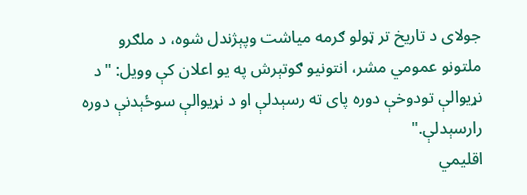جولای د تاریخ تر ټولو ګرمه میاشت وپېژندل شوه، د ملګرو ملتونو عمومي مشر، انتونیو ګوتېرش په یو اعلان کې وویل: "د نړیوالې تودوخې دوره پای ته رسېدلې او د نړیوالې سوځېدنې دوره رارسېدلې."
اقلیمي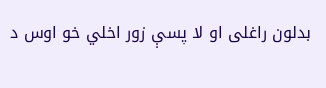بدلون راغلی او لا پسې زور اخلي خو اوس د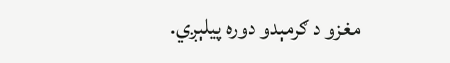مغزو د ګرمېدو دوره پیلېږي.